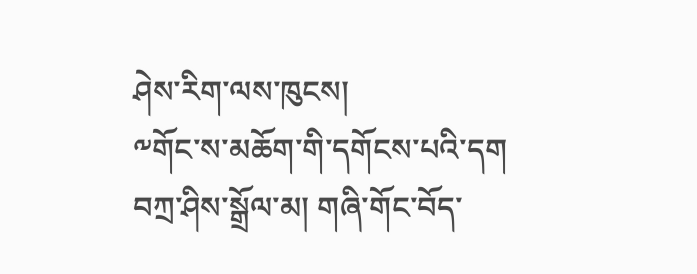ཤེས་རིག་ལས་ཁུངས།
༸གོང་ས་མཆོག་གི་དགོངས་པའི་དག
བཀྲ་ཤིས་སྒྲོལ་མ། གཞི་གོང་བོད་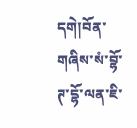དགེ།བོན་གཞིས་སཾ་བྷོ་ཊ་དྷོ་ལན་ཇི་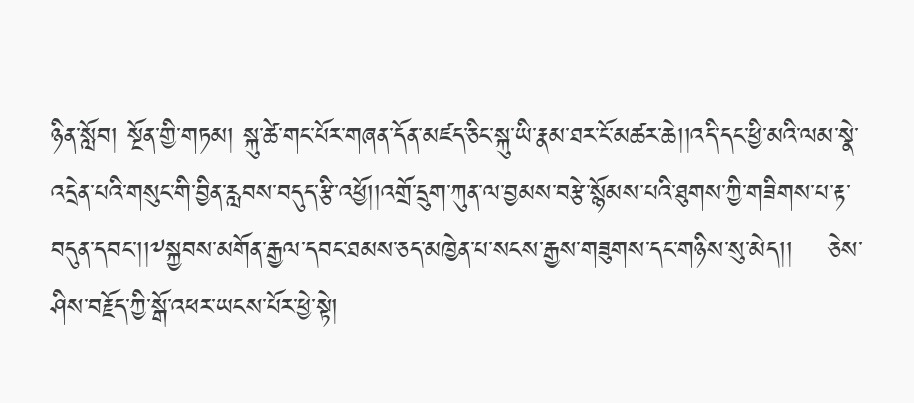ཉིན་སློབ། སྔོན་གྱི་གཏམ། སྐུ་ཚེ་གང་པོར་གཞན་དོན་མཛད་ཅིང་སྐུ་ཡི་རྣམ་ཐར་ངོ་མཚར་ཆེ།།འདི་དང་ཕྱི་མའི་ལམ་སྣེ་འདྲེན་པའི་གསུང་གི་བྱིན་རླབས་བདུད་རྩི་འཕྱོ།།འགྲོ་དྲུག་ཀུན་ལ་བྱམས་བརྩེ་སྙོམས་པའི་ཐུགས་ཀྱི་གཟིགས་པ་རྟ་བདུན་དབང་།།༸སྐྱབས་མགོན་རྒྱལ་དབང་ཐམས་ཅད་མཁྱེན་པ་སངས་རྒྱས་གཟུགས་དང་གཉིས་སུ་མེད།།    ཅེས་ཤིས་བརྗོད་ཀྱི་སྒོ་འཕར་ཡངས་པོར་ཕྱེ་སྟེ།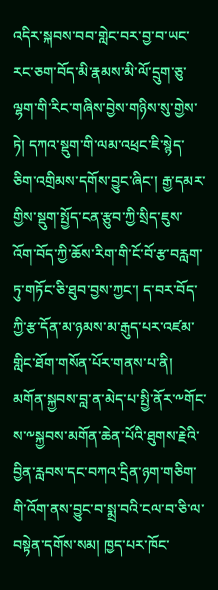འདིར་སྐབས་བབ་གླེང་བར་བྱ་བ་ཡང་རང་ཅག་བོད་མི་རྣམས་མི་ལོ་དྲུག་ཅུ་ལྷག་གི་རིང་གཞིས་བྱེས་གཉིས་སུ་གྱེས་ཏེ། དཀའ་སྡུག་གི་ལམ་འཕྲང་ཇི་སྙེད་ཅིག་འགྲིམས་དགོས་བྱུང་ཞིང་། རྒྱ་དམར་གྱིས་སྡུག་སྤྱོད་ངན་རྩུབ་ཀྱི་སྲིད་ཇུས་འོག་བོད་ཀྱི་ཆོས་རིག་གི་ངོ་བོ་རྩ་བརླག་ཏུ་གཏོང་ཅི་ཐུབ་བྱས་ཀྱང་། ད་བར་བོད་ཀྱི་རྩ་དོན་མ་ཉམས་མ་རྒུད་པར་འཛམ་གླིང་ཐོག་གསོན་པོར་གནས་པ་ནི། མགོན་སྐྱབས་བླ་ན་མེད་པ་སྤྱི་ནོར་༸གོང་ས་༸སྐྱབས་མགོན་ཆེན་པོའི་ཐུགས་རྗེའི་བྱིན་རླབས་དང་བཀའ་དྲིན་ཉག་གཅིག་གི་འོག་ནས་བྱུང་བ་སྨྲ་བའི་ངལ་བ་ཅི་ལ་བསྟེན་དགོས་སམ། ཁྱད་པར་ཁོང་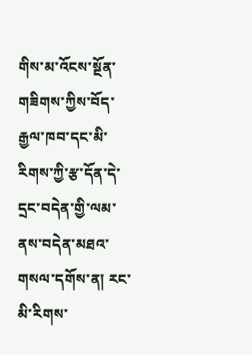གིས་མ་འོངས་སྔོན་གཟིགས་ཀྱིས་བོད་རྒྱལ་ཁབ་དང་མི་རིགས་ཀྱི་རྩ་དོན་དེ་དྲང་བདེན་གྱི་ལམ་ནས་བདེན་མཐའ་གསལ་དགོས་ན། རང་མི་རིགས་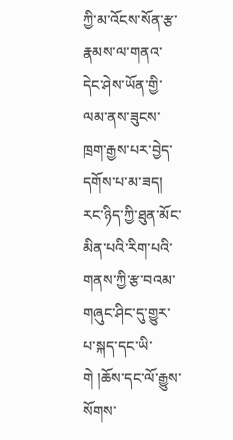ཀྱི་མ་འོངས་སོན་རྩ་རྣམས་ལ་གནའ་དེང་ཤེས་ཡོན་གྱི་ལམ་ནས་ཟུངས་ཁྲག་རྒྱས་པར་བྱེད་དགོས་པ་མ་ཟད། རང་ཉིད་ཀྱི་ཐུན་མོང་མིན་པའི་རིག་པའི་གནས་ཀྱི་རྩ་བའམ་གཞུང་ཤིང་དུ་གྱུར་པ་སྐད་དང་ཡི་གེ །ཆོས་དང་ལོ་རྒྱུས་སོགས་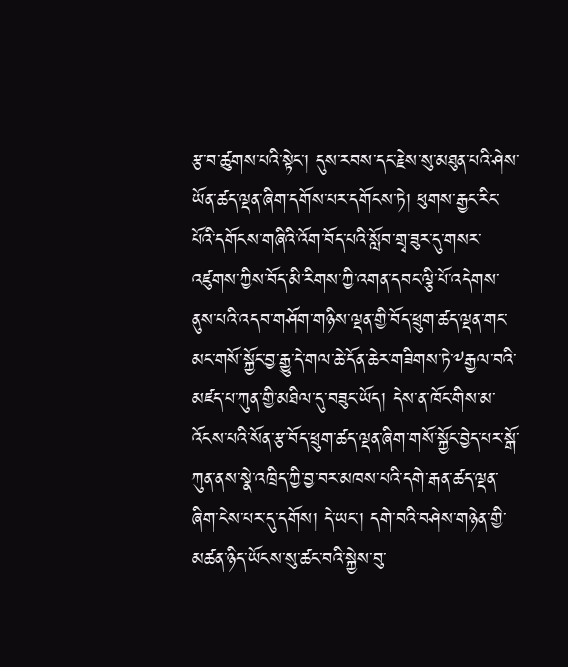རྩ་བ་ཚུགས་པའི་སྟེང་། དུས་རབས་དང་རྗེས་སུ་མཐུན་པའི་ཤེས་ཡོན་ཚད་ལྡན་ཞིག་དགོས་པར་དགོངས་ཏེ། ཕུགས་རྒྱང་རིང་པོའི་དགོངས་གཞིའི་འོག་བོད་པའི་སློབ་གྲྭ་ཟུར་དུ་གསར་འཛུགས་ཀྱིས་བོད་མི་རིགས་ཀྱི་འགན་དབང་ལྕི་པོ་འདེགས་ནུས་པའི་འདབ་གཤོག་གཉིས་ལྡན་གྱི་བོད་ཕྲུག་ཚད་ལྡན་གང་མང་གསོ་སྐྱོང་བྱ་རྒྱུ་དེ་གལ་ཆེ་དོན་ཆེར་གཟིགས་ཏེ་༸རྒྱལ་བའི་མཛད་པ་ཀུན་གྱི་མཐིལ་དུ་བཟུང་ཡོད། དེས་ན་ཁོང་གིས་མ་འོངས་པའི་སོན་རྩ་བོད་ཕྲུག་ཚད་ལྡན་ཞིག་གསོ་སྐྱོང་བྱེད་པར་སྒོ་ཀུན་ནས་སྣེ་འཁྲིད་ཀྱི་བྱ་བར་མཁས་པའི་དགེ་རྒན་ཚད་ལྡན་ཞིག་ངེས་པར་དུ་དགོས། དེ་ཡང་། དགེ་བའི་བཤེས་གཉེན་གྱི་མཚན་ཉིད་ཡོངས་སུ་ཚང་བའི་སྐྱེས་བུ་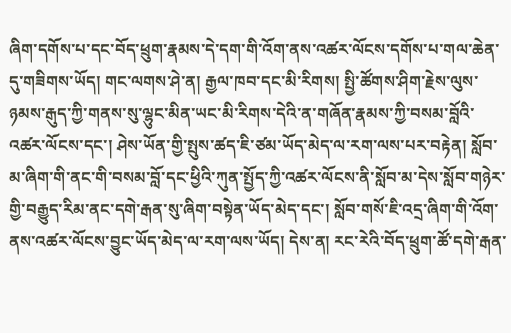ཞིག་དགོས་པ་དང་བོད་ཕྲུག་རྣམས་དེ་དག་གི་འོག་ནས་འཚར་ལོངས་དགོས་པ་གལ་ཆེན་དུ་གཟིགས་ཡོད། གང་ལགས་ཤེ་ན། རྒྱལ་ཁབ་དང་མི་རིགས། སྤྱི་ཚོགས་ཤིག་རྗེས་ལུས་ཉམས་རྒུད་ཀྱི་གནས་སུ་ལྷུང་མིན་ཡང་མི་རིགས་དེའི་ན་གཞོན་རྣམས་ཀྱི་བསམ་བློའི་འཚར་ལོངས་དང་། ཤེས་ཡོན་གྱི་སྤུས་ཚད་ཇི་ཙམ་ཡོད་མེད་ལ་རག་ལས་པར་བརྟེན། སློབ་མ་ཞིག་གི་ནང་གི་བསམ་བློ་དང་ཕྱིའི་ཀུན་སྤྱོད་ཀྱི་འཚར་ལོངས་ནི་སློབ་མ་དེས་སློབ་གཉེར་གྱི་བརྒྱུད་རིམ་ནང་དགེ་རྒན་སུ་ཞིག་བསྟེན་ཡོད་མེད་དང་། སློབ་གསོ་ཇི་འདྲ་ཞིག་གི་འོག་ནས་འཚར་ལོངས་བྱུང་ཡོད་མེད་ལ་རག་ལས་ཡོད། དེས་ན། རང་རེའི་བོད་ཕྲུག་ཚོ་དགེ་རྒན་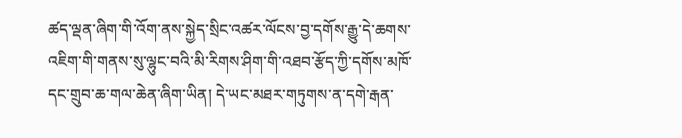ཚད་ལྡན་ཞིག་གི་འོག་ནས་སྐྱེད་སྲིང་འཚར་ལོངས་བྱ་དགོས་རྒྱུ་དེ་ཆགས་འཇིག་གི་གནས་སུ་ལྷུང་བའི་མི་རིགས་ཤིག་གི་འཐབ་རྩོད་ཀྱི་དགོས་མཁོ་དང་གྲུབ་ཆ་གལ་ཆེན་ཞིག་ཡིན། དེ་ཡང་མཐར་གཏུགས་ན་དགེ་རྒན་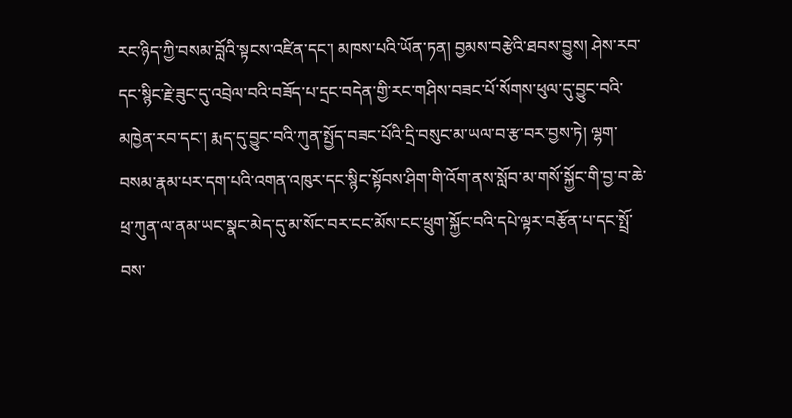རང་ཉིད་ཀྱི་བསམ་བློའི་སྟངས་འཛིན་དང་། མཁས་པའི་ཡོན་ཏན། བྱམས་བརྩེའི་ཐབས་བྱུས། ཤེས་རབ་དང་སྙིང་རྗེ་ཟུང་དུ་འབྲེལ་བའི་བཟོད་པ་དྲང་བདེན་གྱི་རང་གཤིས་བཟང་པོ་སོགས་ཕུལ་དུ་བྱུང་བའི་མཁྱེན་རབ་དང་། རྨད་དུ་བྱུང་བའི་ཀུན་སྤྱོད་བཟང་པོའི་དྲི་བསུང་མ་ཡལ་བ་རྩ་བར་བྱས་ཏེ། ལྷག་བསམ་རྣམ་པར་དག་པའི་འགན་འཁུར་དང་སྙིང་སྟོབས་ཤིག་གི་འོག་ནས་སློབ་མ་གསོ་སྐྱོང་གི་བྱ་བ་ཆེ་ཕྲ་ཀུན་ལ་ནམ་ཡང་སྣང་མེད་དུ་མ་སོང་བར་ངང་མོས་ངང་ཕྲུག་སྐྱོང་བའི་དཔེ་ལྟར་བརྩོན་པ་དང་སྤྲོ་བས་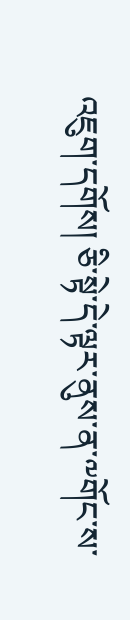འཇུག་དགོས། ཅི་སྟེ་དེ་ལྟར་ནུས་ན་༸གོང་ས་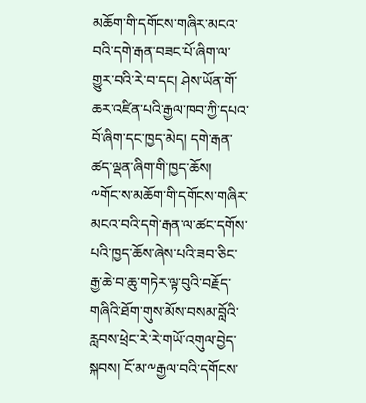མཆོག་གི་དགོངས་གཞིར་མངའ་བའི་དགེ་རྒན་བཟང་པོ་ཞིག་ལ་གྱུར་བའི་རེ་བ་དང། ཤེས་ཡོན་གོ་ཆར་འཛིན་པའི་རྒྱལ་ཁབ་ཀྱི་དཔའ་བོ་ཞིག་དང་ཁྱད་མེད། དགེ་རྒན་ཚད་ལྡན་ཞིག་གི་ཁྱད་ཆོས།    ༸གོང་ས་མཆོག་གི་དགོངས་གཞིར་མངའ་བའི་དགེ་རྒན་ལ་ཚང་དགོས་པའི་ཁྱད་ཆོས་ཞེས་པའི་ཟབ་ཅིང་རྒྱ་ཆེ་བ་ཆུ་གཏེར་ལྟ་བུའི་བརྗོད་གཞིའི་ཐོག་གུས་མོས་བསམ་བློའི་རླབས་ཕྲེང་རེ་རེ་གཡོ་འགུལ་བྱེད་སྐབས། ངོ་མ་༸རྒྱལ་བའི་དགོངས་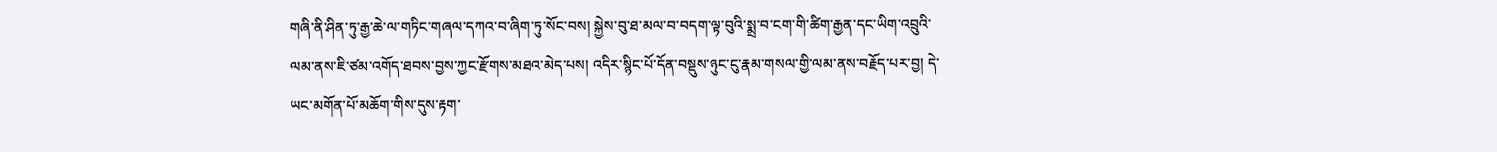གཞི་ནི་ཤིན་ཏུ་རྒྱ་ཆེ་ལ་གཏིང་གཞལ་དཀའ་བ་ཞིག་ཏུ་སོང་བས། སྐྱེས་བུ་ཐ་མལ་བ་བདག་ལྟ་བུའི་སྨྲ་བ་ངག་གི་ཚིག་རྒྱན་དང་ཡིག་འབྲུའི་ལམ་ནས་ཇི་ཙམ་འགོད་ཐབས་བྱས་ཀྱང་རྫོགས་མཐའ་མེད་པས། འདིར་སྙིང་པོ་དོན་བསྡུས་ཉུང་ངུ་རྣམ་གསལ་གྱི་ལམ་ནས་བརྗོད་པར་བྱ། དེ་ཡང་མགོན་པོ་མཆོག་གིས་དུས་རྟག་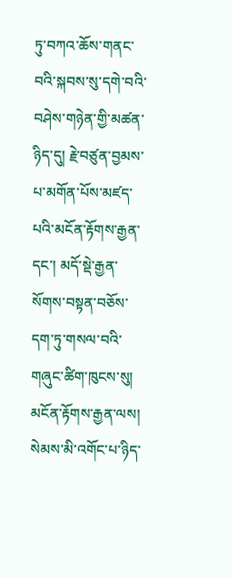ཏུ་བཀའ་ཆོས་གནང་བའི་སྐབས་སུ་དགེ་བའི་བཤེས་གཉེན་གྱི་མཚན་ཉིད་དུ། རྗེ་བཙུན་བྱམས་པ་མགོན་པོས་མཛད་པའི་མངོན་རྟོགས་རྒྱན་དང་། མདོ་སྡེ་རྒྱན་སོགས་བསྟན་བཅོས་དག་ཏུ་གསལ་བའི་གཞུང་ཚིག་ཁུངས་སུ། མངོན་རྟོགས་རྒྱན་ལས། སེམས་མི་འགོང་པ་ཉིད་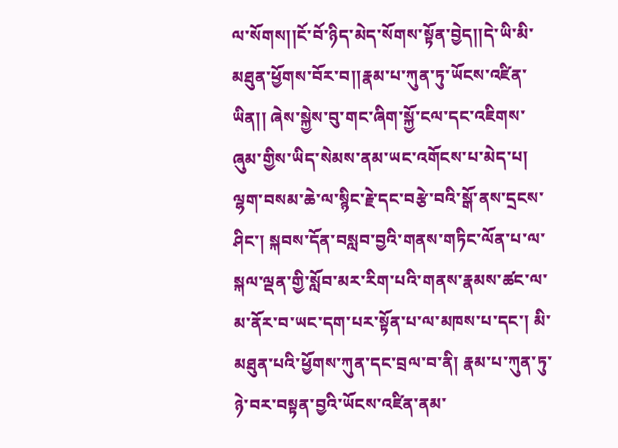ལ་སོགས།།ངོ་བོ་ཉིད་མེད་སོགས་སྟོན་བྱེད།།དེ་ཡི་མི་མཐུན་ཕྱོགས་བོར་བ།།རྣམ་པ་ཀུན་ཏུ་ཡོངས་འཛིན་ཡིན།། ཞེས་སྐྱེས་བུ་གང་ཞིག་སྐྱོ་ངལ་དང་འཇིགས་ཞུམ་གྱིས་ཡིད་སེམས་ནམ་ཡང་འགོངས་པ་མེད་པ། ལྷག་བསམ་ཆེ་ལ་སྙིང་རྗེ་དང་བརྩེ་བའི་སྒོ་ནས་དྲངས་ཤིང་། སྐབས་དོན་བསླབ་བྱའི་གནས་གཏིང་ལོན་པ་ལ་སྐལ་ལྡན་གྱི་སློབ་མར་རིག་པའི་གནས་རྣམས་ཚང་ལ་མ་ནོར་བ་ཡང་དག་པར་སྟོན་པ་ལ་མཁས་པ་དང་། མི་མཐུན་པའི་ཕྱོགས་ཀུན་དང་བྲལ་བ་ནི། རྣམ་པ་ཀུན་ཏུ་ཉེ་བར་བསྟན་བྱའི་ཡོངས་འཛིན་ནམ་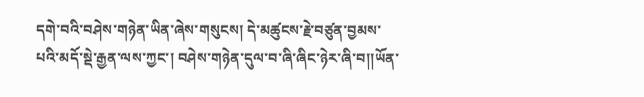དགེ་བའི་བཤེས་གཉེན་ཡིན་ཞེས་གསུངས། དེ་མཚུངས་རྗེ་བཙུན་བྱམས་པའི་མདོ་སྡེ་རྒྱན་ལས་ཀྱང་། བཤེས་གཉེན་དུལ་བ་ཞི་ཞིང་ཉེར་ཞི་བ།།ཡོན་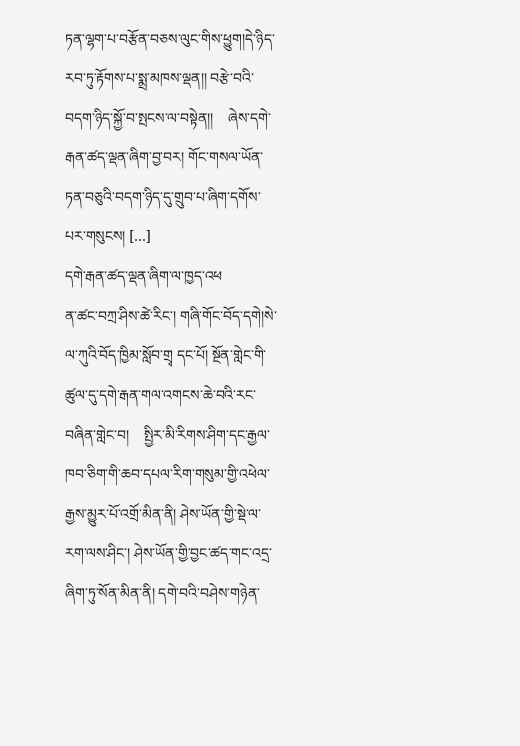ཏན་ལྷག་པ་བརྩོན་བཅས་ལུང་གིས་ཕྱུག།དེ་ཉིད་རབ་ཏུ་རྟོགས་པ་སྨྲ་མཁས་ལྡན།། བརྩེ་བའི་བདག་ཉིད་སྐྱོ་བ་སྤངས་ལ་བསྟེན།།    ཞེས་དགེ་རྒན་ཚད་ལྡན་ཞིག་བྱ་བར། གོང་གསལ་ཡོན་ཏན་བཅུའི་བདག་ཉིད་དུ་གྲུབ་པ་ཞིག་དགོས་པར་གསུངས། […]
དགེ་རྒན་ཚད་ལྡན་ཞིག་ལ་ཁྱད་འཕ
ན་ཚང་བཀྲ་ཤིས་ཚེ་རིང་། གཞི་གོང་བོད་དགེ།སེ་ལ་ཀུའི་བོད་ཁྱིམ་སློབ་གྲྭ དང་པོ། སྔོན་གླེང་གི་ཚུལ་དུ་དགེ་རྒན་གལ་འགངས་ཆེ་བའི་རང་བཞིན་གླེང་བ།    སྤྱིར་མི་རིགས་ཤིག་དང་རྒྱལ་ཁབ་ཅིག་གི་ཆབ་དཔལ་རིག་གསུམ་གྱི་འཕེལ་རྒྱས་མྱུར་པོ་འགྲོ་མིན་ནི། ཤེས་ཡོན་གྱི་སྡེ་ལ་རག་ལས་ཤིང་། ཤེས་ཡོན་གྱི་བྱང་ཚད་གང་འདྲ་ཞིག་ཏུ་སོན་མིན་ནི། དགེ་བའི་བཤེས་གཉེན་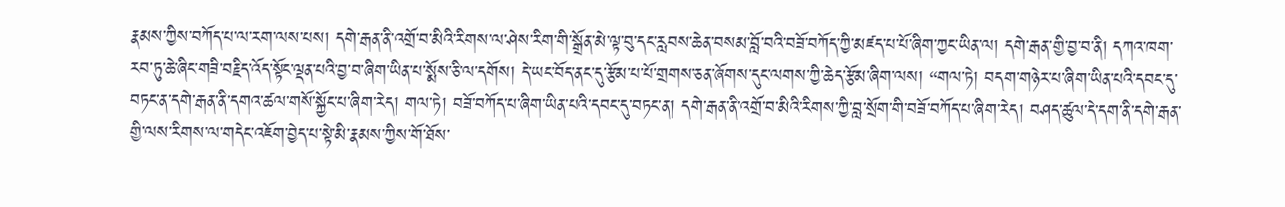རྣམས་ཀྱིས་བཀོད་པ་ལ་རག་ལས་པས། དགེ་རྒན་ནི་འགྲོ་བ་མིའི་རིགས་ལ་ཤེས་རིག་གི་སྒྲོན་མེ་ལྟ་བུ་དང་རླབས་ཆེན་བསམ་བློ་བའི་བཟོ་བཀོད་ཀྱི་མཛད་པ་པོ་ཞིག་ཀྱང་ཡིན་ལ། དགེ་རྒན་གྱི་བྱ་བ་ནི། དཀའ་ཁག་རབ་ཏུ་ཆེ་ཞིང་གཟི་བརྗིད་འོད་སྟོང་ལྡན་པའི་བྱ་བ་ཞིག་ཡིན་པ་སྨོས་ཅི་ལ་དགོས། དེ་ཡང་བོད་ནང་དུ་རྩོམ་པ་པོ་གྲགས་ཅན་ཞོགས་དུང་ལགས་ཀྱི་ཆེད་རྩོམ་ཞིག་ལས། “གལ་ཏེ། བདག་གཉེར་པ་ཞིག་ཡིན་པའི་དབང་དུ་བཏང་ན་དགེ་རྒན་ནི་དགའ་ཚལ་གསོ་སྐྱོང་པ་ཞིག་རེད། གལ་ཏེ། བཟོ་བཀོད་པ་ཞིག་ཡིན་པའི་དབང་དུ་བཏང་ན། དགེ་རྒན་ནི་འགྲོ་བ་མིའི་རིགས་ཀྱི་བླ་སྲོག་གི་བཟོ་བཀོད་པ་ཞིག་རེད། བཤད་ཚུལ་དེ་དག་ནི་དགེ་རྒན་གྱི་ལས་རིགས་ལ་གདེང་འཇོག་བྱེད་པ་སྟེ་མི་རྣམས་ཀྱིས་གོ་ཐོས་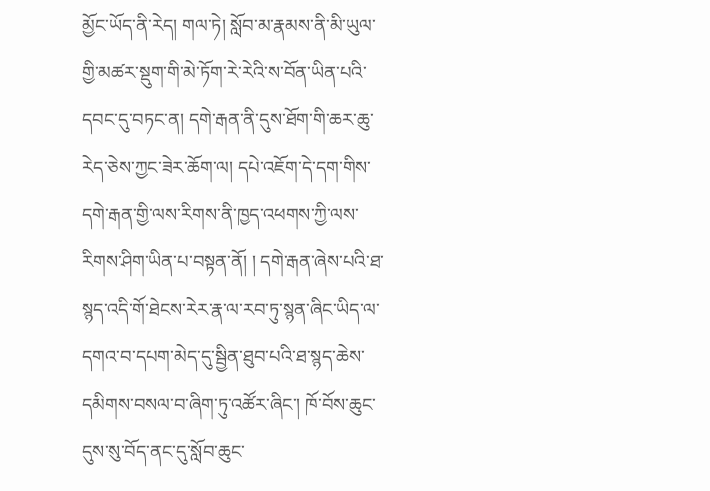མྱོང་ཡོད་ནི་རེད། གལ་ཏེ། སློབ་མ་རྣམས་ནི་མི་ཡུལ་གྱི་མཚར་སྡུག་གི་མེ་ཏོག་རེ་རེའི་ས་བོན་ཡིན་པའི་དབང་དུ་བཏང་ན། དགེ་རྒན་ནི་དུས་ཐོག་གི་ཆར་ཆུ་རེད་ཅེས་ཀྱང་ཟེར་ཆོག་ལ། དཔེ་འཇོག་དེ་དག་གིས་དགེ་རྒན་གྱི་ལས་རིགས་ནི་ཁྱད་འཕགས་ཀྱི་ལས་རིགས་ཤིག་ཡིན་པ་བསྟན་ནོ། ། དགེ་རྒན་ཞེས་པའི་ཐ་སྙད་འདི་གོ་ཐེངས་རེར་རྣ་ལ་རབ་ཏུ་སྙན་ཞིང་ཡིད་ལ་དགའ་བ་དཔག་མེད་དུ་སྦྱིན་ཐུབ་པའི་ཐ་སྙད་ཆེས་དམིགས་བསལ་བ་ཞིག་ཏུ་འཚོར་ཞིང་། ཁོ་བོས་ཆུང་དུས་སུ་བོད་ནང་དུ་སློབ་ཆུང་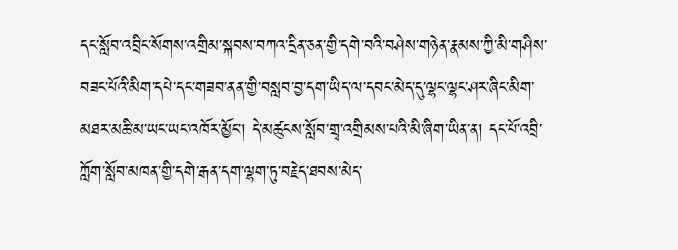དང་སློབ་འབྲིང་སོགས་འགྲིམ་སྐབས་བཀའ་དྲིན་ཅན་གྱི་དགེ་བའི་བཤེས་གཉེན་རྣམས་ཀྱི་མི་གཤིས་བཟང་པོའི་མིག་དཔེ་དང་གཟབ་ནན་གྱི་བསླབ་བྱ་དག་ཡིད་ལ་དབང་མེད་དུ་ལྷང་ལྷང་ཤར་ཞིང་མིག་མཐར་མཆི་མ་ཡང་ཡང་འཁོར་མྱོང་། དེ་མཚུངས་སློབ་གྲྭ་འགྲིམས་པའི་མི་ཞིག་ཡིན་ན། དང་པོ་འབྲི་ཀློག་སློབ་མཁན་གྱི་དགེ་རྒན་དག་ལྷག་ཏུ་བརྗེད་ཐབས་མེད་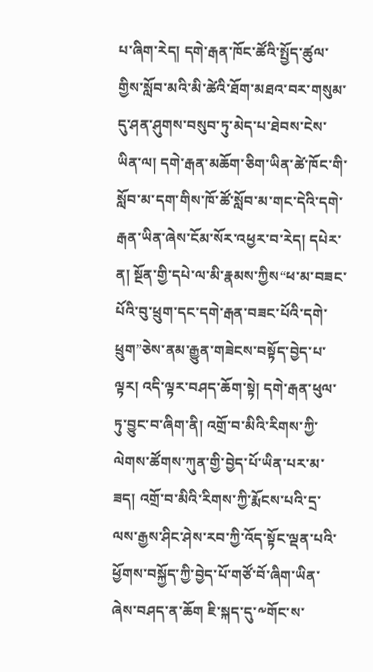པ་ཞིག་རེད། དགེ་རྒན་ཁོང་ཚོའི་སྤྱོད་ཚུལ་གྱིས་སློབ་མའི་མི་ཚེའི་ཐོག་མཐའ་བར་གསུམ་དུ་ཤན་ཤུགས་བསུབ་ཏུ་མེད་པ་ཐེབས་ངེས་ཡིན་ལ། དགེ་རྒན་མཆོག་ཅིག་ཡིན་ཚེ་ཁོང་གི་སློབ་མ་དག་གིས་ཁོ་ཚོ་སློབ་མ་གང་དེའི་དགེ་རྒན་ཡིན་ཞེས་ངོམ་སོར་འཕྱར་བ་རེད། དཔེར་ན། སྔོན་གྱི་དཔེ་ལ་མི་རྣམས་ཀྱིས“ཕ་མ་བཟང་པོའི་བུ་ཕྲུག་དང་དགེ་རྒན་བཟང་པོའི་དགེ་ཕྲུག”ཅེས་ནམ་རྒྱུན་གཟེངས་བསྟོད་བྱེད་པ་ལྟར། འདི་ལྟར་བཤད་ཆོག་སྟེ། དགེ་རྒན་ཕུལ་ཏུ་བྱུང་བ་ཞིག་ནི། འགྲོ་བ་མིའི་རིགས་ཀྱི་ལེགས་ཚོགས་ཀུན་གྱི་བྱེད་པོ་ཡིན་པར་མ་ཟད། འགྲོ་བ་མིའི་རིགས་ཀྱི་རྨོངས་པའི་དྲ་ལས་རྒྱས་ཤིང་ཤེས་རབ་ཀྱི་འོད་སྟོང་ལྡན་པའི་ཕྱོགས་བསྐྱོད་ཀྱི་བྱེད་པོ་གཙོ་བོ་ཞིག་ཡིན་ཞེས་བཤད་ན་ཆོག ཇི་སྐད་དུ་༸གོང་ས་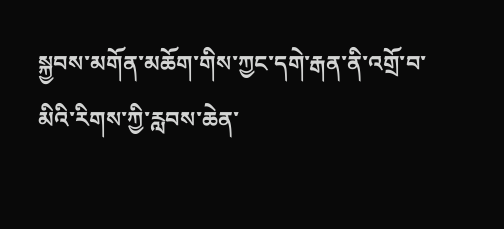སྐྱབས་མགོན་མཆོག་གིས་ཀྱང་དགེ་རྒན་ནི་འགྲོ་བ་མིའི་རིགས་ཀྱི་རླབས་ཆེན་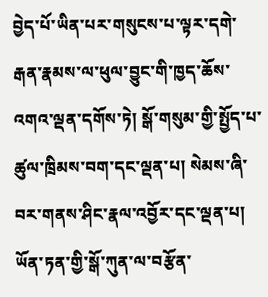བྱེད་པོ་ཡིན་པར་གསུངས་པ་ལྟར་དགེ་རྒན་རྣམས་ལ་ཕུལ་བྱུང་གི་ཁྱད་ཆོས་འགའ་ལྡན་དགོས་ཏེ། སྒོ་གསུམ་གྱི་སྤྱོད་པ་ཚུལ་ཁྲིམས་བག་དང་ལྡན་པ། སེམས་ཞི་བར་གནས་ཤིང་རྣལ་འབྱོར་དང་ལྡན་པ། ཡོན་ཏན་གྱི་སྒོ་ཀུན་ལ་བརྩོན་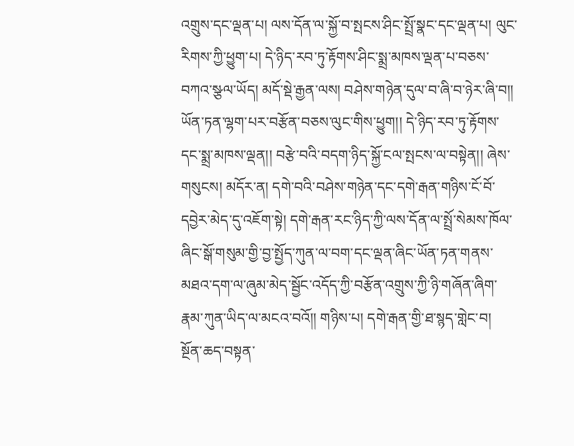འགྲུས་དང་ལྡན་པ། ལས་དོན་ལ་སྐྱོ་བ་སྤངས་ཤིང་སྤྲོ་སྣང་དང་ལྡན་པ། ལུང་རིགས་ཀྱི་ཕྱུག་པ། དེ་ཉིད་རབ་ཏུ་རྟོགས་ཤིང་སྨྲ་མཁས་ལྡན་པ་བཅས་བཀའ་སྩལ་ཡོད། མདོ་སྡེ་རྒྱན་ལས། བཤེས་གཉེན་དུལ་བ་ཞི་བ་ཉེར་ཞི་བ།། ཡོན་ཏན་ལྷག་པར་བརྩོན་བཅས་ལུང་གིས་ཕྱུག།། དེ་ཉིད་རབ་ཏུ་རྟོགས་དང་སྨྲ་མཁས་ལྡན།། བརྩེ་བའི་བདག་ཉིད་སྐྱོ་ངལ་སྤངས་ལ་བསྟེན།། ཞེས་གསུངས། མདོར་ན། དགེ་བའི་བཤེས་གཉེན་དང་དགེ་རྒན་གཉིས་ངོ་བོ་དབྱེར་མེད་དུ་འཇོག་སྟེ། དགེ་རྒན་རང་ཉིད་ཀྱི་ལས་དོན་ལ་སྤྲོ་སེམས་ཁོལ་ཞིང་སྒོ་གསུམ་གྱི་བྱ་སྤྱོད་ཀུན་ལ་བག་དང་ལྡན་ཞིང་ཡོན་ཏན་གནས་མཐའ་དག་ལ་ཞུམ་མེད་སྦྱོང་འདོད་ཀྱི་བརྩོན་འགྲུས་ཀྱི་ཉི་གཞོན་ཞིག་རྣམ་ཀུན་ཡིད་ལ་མངའ་བའོ།། གཉིས་པ། དགེ་རྒན་གྱི་ཐ་སྙད་གླེང་བ།    སྔོན་ཆད་བསྟན་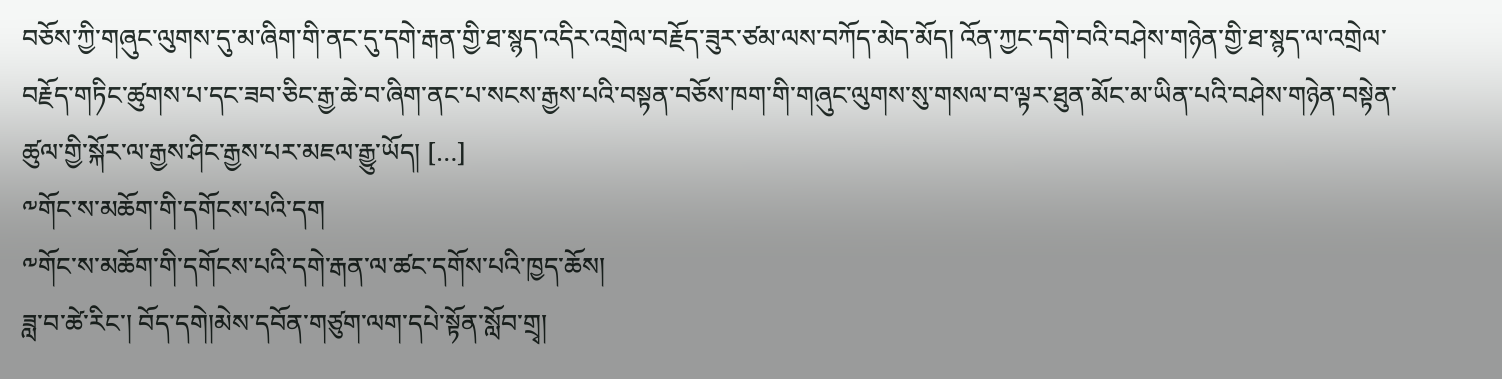བཅོས་ཀྱི་གཞུང་ལུགས་དུ་མ་ཞིག་གི་ནང་དུ་དགེ་རྒན་གྱི་ཐ་སྙད་འདིར་འགྲེལ་བརྗོད་ཟུར་ཙམ་ལས་བཀོད་མེད་མོད། འོན་ཀྱང་དགེ་བའི་བཤེས་གཉེན་གྱི་ཐ་སྙད་ལ་འགྲེལ་བརྗོད་གཏིང་ཚུགས་པ་དང་ཟབ་ཅིང་རྒྱ་ཆེ་བ་ཞིག་ནང་པ་སངས་རྒྱས་པའི་བསྟན་བཅོས་ཁག་གི་གཞུང་ལུགས་སུ་གསལ་བ་ལྟར་ཐུན་མོང་མ་ཡིན་པའི་བཤེས་གཉེན་བསྟེན་ཚུལ་གྱི་སྐོར་ལ་རྒྱས་ཤིང་རྒྱས་པར་མཇལ་རྒྱུ་ཡོད། […]
༸གོང་ས་མཆོག་གི་དགོངས་པའི་དག
༸གོང་ས་མཆོག་གི་དགོངས་པའི་དགེ་རྒན་ལ་ཚང་དགོས་པའི་ཁྱད་ཆོས།
ཟླ་བ་ཚེ་རིང་། བོད་དགེ།མེས་དབོན་གཙུག་ལག་དཔེ་སྟོན་སློབ་གྲྭ།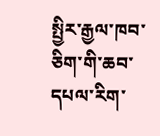སྤྱིར་རྒྱལ་ཁབ་ཅིག་གི་ཆབ་དཔལ་རིག་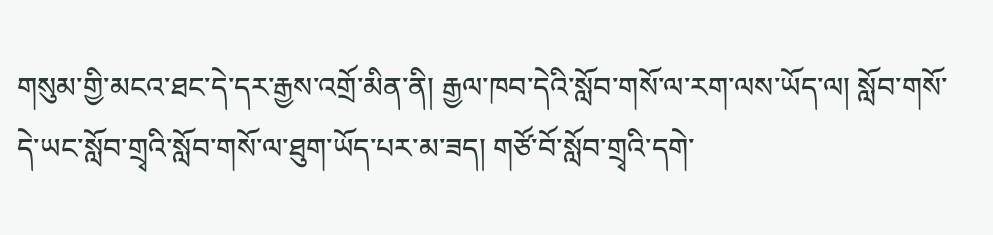གསུམ་གྱི་མངའ་ཐང་དེ་དར་རྒྱས་འགྲོ་མིན་ནི། རྒྱལ་ཁབ་དེའི་སློབ་གསོ་ལ་རག་ལས་ཡོད་ལ། སློབ་གསོ་དེ་ཡང་སློབ་གྲྭའི་སློབ་གསོ་ལ་ཐུག་ཡོད་པར་མ་ཟད། གཙོ་བོ་སློབ་གྲྭའི་དགེ་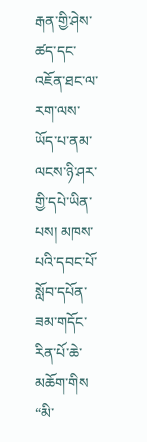རྒན་གྱི་ཤེས་ཚད་དང་འཇོན་ཐང་ལ་རག་ལས་ཡོད་པ་ནམ་ལངས་ཉི་ཤར་གྱི་དཔེ་ཡིན་པས། མཁས་པའི་དབང་པོ་སློབ་དཔོན་ཟམ་གདོང་རིན་པོ་ཆེ་མཆོག་གིས “མི་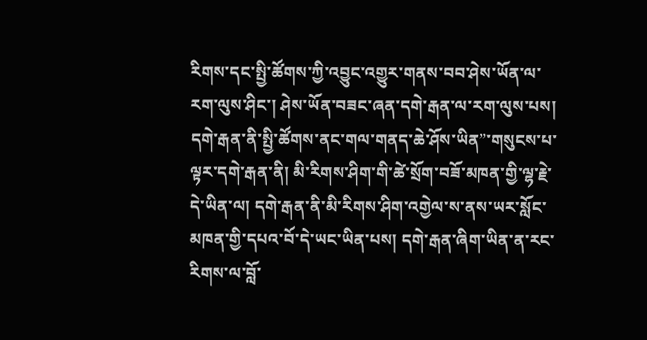རིགས་དང་སྤྱི་ཚོགས་ཀྱི་འབྱུང་འགྱུར་གནས་བབ་ཤེས་ཡོན་ལ་རག་ལུས་ཤིང་། ཤེས་ཡོན་བཟང་ཞན་དགེ་རྒན་ལ་རག་ལུས་པས། དགེ་རྒན་ནི་སྤྱི་ཚོགས་ནང་གལ་གནད་ཆེ་ཤོས་ཡིན”་གསུངས་པ་ལྟར་དགེ་རྒན་ནི། མི་རིགས་ཤིག་གི་ཚེ་སྲོག་བཟོ་མཁན་གྱི་ལྷ་རྗེ་དེ་ཡིན་ལ། དགེ་རྒན་ནི་མི་རིགས་ཤིག་འགྱེལ་ས་ནས་ཡར་སློང་མཁན་གྱི་དཔའ་བོ་དེ་ཡང་ཡིན་པས། དགེ་རྒན་ཞིག་ཡིན་ན་རང་རིགས་ལ་བློ་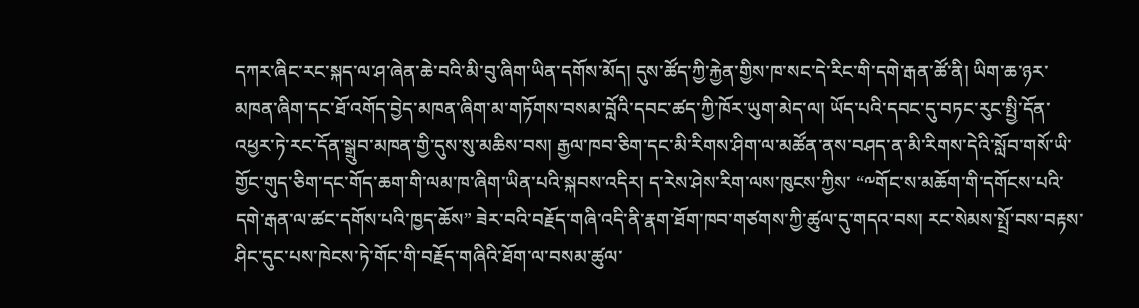དཀར་ཞིང་རང་སྐད་ལ་ཤ་ཞེན་ཆེ་བའི་མི་བུ་ཞིག་ཡིན་དགོས་མོད། དུས་ཚོད་ཀྱི་རྐྱེན་གྱིས་ཁ་སང་དེ་རིང་གི་དགེ་རྒན་ཚོ་ནི། ཡིག་ཆ་ཉར་མཁན་ཞིག་དང་ཐོ་འགོད་བྱེད་མཁན་ཞིག་མ་གཏོགས་བསམ་བློའི་དབང་ཚད་ཀྱི་ཁོར་ཡུག་མེད་ལ། ཡོད་པའི་དབང་དུ་བཏང་རུང་སྤྱི་དོན་འཕྱར་ཏེ་རང་དོན་སྒྲུབ་མཁན་གྱི་དུས་སུ་མཆིས་བས། རྒྱལ་ཁབ་ཅིག་དང་མི་རིགས་ཤིག་ལ་མཚོན་ནས་བཤད་ན་མི་རིགས་དེའི་སློབ་གསོ་ཡི་གྱོང་གུད་ཅིག་དང་གོད་ཆག་གི་ལམ་ཁ་ཞིག་ཡིན་པའི་སྐབས་འདིར། ད་རེས་ཤེས་རིག་ལས་ཁུངས་ཀྱིས་ “༸གོང་ས་མཆོག་གི་དགོངས་པའི་དགེ་རྒན་ལ་ཚང་དགོས་པའི་ཁྱད་ཆོས” ཟེར་བའི་བརྗོད་གཞི་འདི་ནི་རྣག་ཐོག་ཁབ་གཙགས་ཀྱི་ཚུལ་དུ་གདའ་བས། རང་སེམས་སྤྲོ་བས་བརྟས་ཤིང་དུང་པས་ཁེངས་ཏེ་གོང་གི་བརྗོད་གཞིའི་ཐོག་ལ་བསམ་ཚུལ་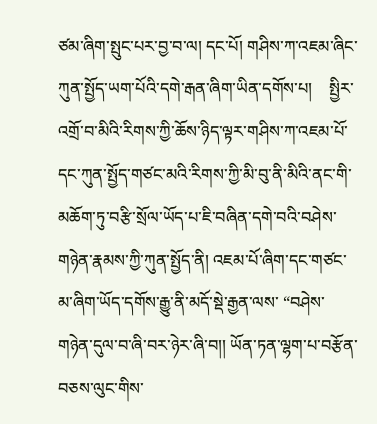ཙམ་ཞིག་སྤུང་པར་བྱ་བ་ལ། དང་པོ། གཤིས་ཀ་འཇམ་ཞིང་ཀུན་སྤྱོད་ཡག་པོའི་དགེ་རྒན་ཞིག་ཡིན་དགོས་པ།    སྤྱིར་འགྲོ་བ་མིའི་རིགས་ཀྱི་ཆོས་ཉིད་ལྟར་གཤིས་ཀ་འཇམ་པོ་དང་ཀུན་སྤྱོད་གཙང་མའི་རིགས་ཀྱི་མི་བུ་ནི་མིའི་ནང་གི་མཆོག་ཏུ་བརྩི་སྲོལ་ཡོད་པ་ཇི་བཞིན་དགེ་བའི་བཤེས་གཉེན་རྣམས་ཀྱི་ཀུན་སྤྱོད་ནི། འཇམ་པོ་ཞིག་དང་གཙང་མ་ཞིག་ཡོད་དགོས་རྒྱུ་ནི་མདོ་སྡེ་རྒྱན་ལས་ “བཤེས་གཉེན་དུལ་བ་ཞི་བར་ཉེར་ཞི་བ།། ཡོན་ཏན་ལྷག་པ་བརྩོན་བཅས་ལུང་གིས་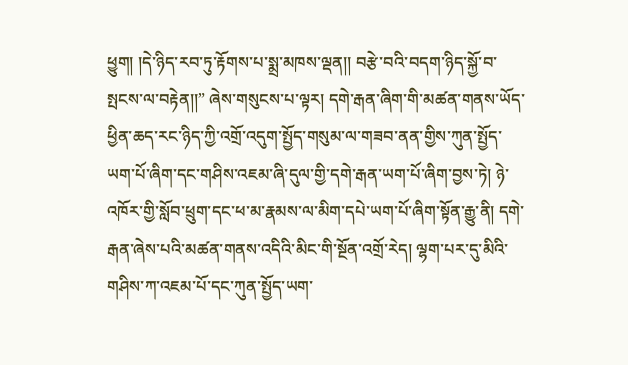ཕྱུག། །དེ་ཉིད་རབ་ཏུ་རྟོགས་པ་སྨྲ་མཁས་ལྡན།། བརྩེ་བའི་བདག་ཉིད་སྐྱོ་བ་སྤངས་ལ་བརྟེན།།” ཞེས་གསུངས་པ་ལྟར། དགེ་རྒན་ཞིག་གི་མཚན་གནས་ཡོད་ཕྱིན་ཆད་རང་ཉིད་ཀྱི་འགྲོ་འདུག་སྤྱོད་གསུམ་ལ་གཟབ་ནན་གྱིས་ཀུན་སྤྱོད་ཡག་པོ་ཞིག་དང་གཤིས་འཇམ་ཞི་དུལ་གྱི་དགེ་རྒན་ཡག་པོ་ཞིག་བྱས་ཏེ། ཉེ་འཁོར་གྱི་སློབ་ཕྲུག་དང་ཕ་མ་རྣམས་ལ་མིག་དཔེ་ཡག་པོ་ཞིག་སྟོན་རྒྱུ་ནི། དགེ་རྒན་ཞེས་པའི་མཚན་གནས་འདིའི་མིང་གི་སྔོན་འགྲོ་རེད། ལྷག་པར་དུ་མིའི་གཤིས་ཀ་འཇམ་པོ་དང་ཀུན་སྤྱོད་ཡག་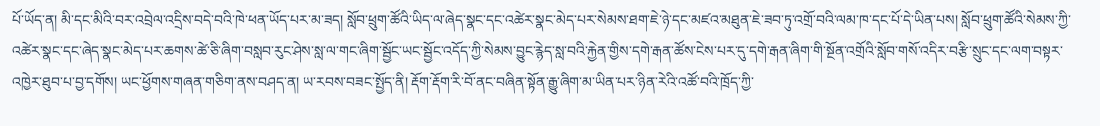པོ་ཡོད་ན། མི་དང་མིའི་བར་འབྲེལ་འདྲིས་བདེ་བའི་ཁེ་ཕན་ཡོད་པར་མ་ཟད། སློབ་ཕྲུག་ཚོའི་ཡིད་ལ་ཞེད་སྣང་དང་འཚེར་སྣང་མེད་པར་སེམས་ཐག་ཇེ་ཉེ་དང་མཛའ་མཐུན་ཇེ་ཟབ་ཏུ་འགྲོ་བའི་ལམ་ཁ་དང་པོ་དེ་ཡིན་པས། སློབ་ཕྲུག་ཚོའི་སེམས་ཀྱི་འཚེར་སྣང་དང་ཞེད་སྣང་མེད་པར་ཆགས་ཚེ་ཅི་ཞིག་བསླབ་རུང་ཤེས་སླ་ལ་གང་ཞིག་སྦྱོང་ཡང་སྦྱོང་འདོད་ཀྱི་སེམས་བྱུང་རྙེད་སླ་བའི་རྐྱེན་གྱིས་དགེ་རྒན་ཚོས་ངེས་པར་དུ་དགེ་རྒན་ཞིག་གི་སྔོན་འགྲོའི་སློབ་གསོ་འདིར་བརྩི་སྲུང་དང་ལག་བསྟར་འཁྱེར་ཐུབ་པ་བྱ་དགོས། ཡང་ཕྱོགས་གཞན་གཅིག་ནས་བཤད་ན། ཡ་རབས་བཟང་སྤྱོད་ནི། རྡོག་རྡོག་རི་བོ་ནང་བཞིན་སྟོན་རྒྱུ་ཞིག་མ་ཡིན་པར་ཉིན་རེའི་འཚོ་བའི་ཁྲོད་ཀྱི་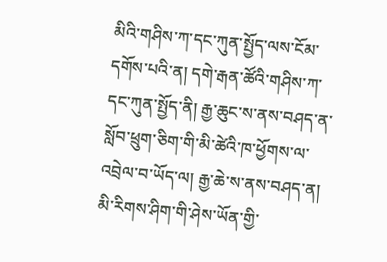མིའི་གཤིས་ཀ་དང་ཀུན་སྤྱོད་ལས་ངོམ་དགོས་པའི་ན། དགེ་རྒན་ཚོའི་གཤིས་ཀ་དང་ཀུན་སྤྱོད་ནི། རྒྱ་ཆུང་ས་ནས་བཤད་ན་སློབ་ཕྲུག་ཅིག་གི་མི་ཚེའི་ཁ་ཕྱོགས་ལ་འབྲེལ་བ་ཡོད་ལ། རྒྱ་ཆེ་ས་ནས་བཤད་ན། མི་རིགས་ཤིག་གི་ཤེས་ཡོན་གྱི་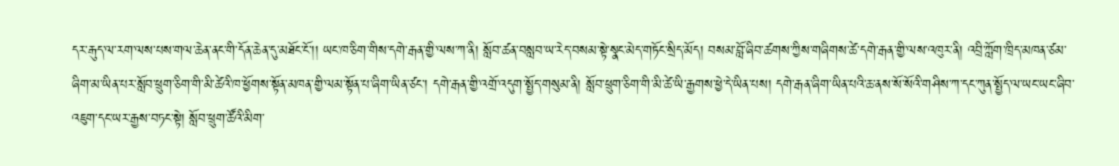དར་རྒུད་ལ་རག་ལས་པས་གལ་ཆེན་ནང་གི་དོན་ཆེན་དུ་མཐོང་ངོ་།། ཡང་ཁ་ཅིག་གིས་དགེ་རྒན་གྱི་ལས་ཀ་ནི། སློབ་ཚན་བསླབ་ཡ་རེད་བསམ་སྟེ་སྣང་མེད་གཏོང་སྲིད་མོད། བསམ་བློ་ཞིབ་ཚགས་ཀྱིས་གཞིགས་ཚེ་དགེ་རྒན་གྱི་ལས་འཁུར་ནི། འབྲི་ཀློག་ཁྲིད་མཁན་ཙམ་ཞིག་མ་ཡིན་པར་སློབ་ཕྲུག་ཅིག་གི་མི་ཚེའི་ཁ་ཕྱོགས་སྟོན་མཁན་གྱི་ལམ་སྟོན་པ་ཞིག་ཡིན་ཙང་། དགེ་རྒན་གྱི་འགྲོ་འདུག་སྤྱོད་གསུམ་ནི། སློབ་ཕྲུག་ཅིག་གི་མི་ཚེ་ཡི་རྒྱགས་ཕྱེ་དེ་ཡིན་པས། དགེ་རྒན་ཞིག་ཡིན་པའི་ཆ་ནས་སོ་སོའི་གཤིས་ཀ་དང་ཀུན་སྤྱོད་ལ་ཡང་ཡང་ཞིབ་འཇུག་དང་ཡར་རྒྱས་བཏང་སྟེ། སློབ་ཕྲུག་ཚོའི་མིག་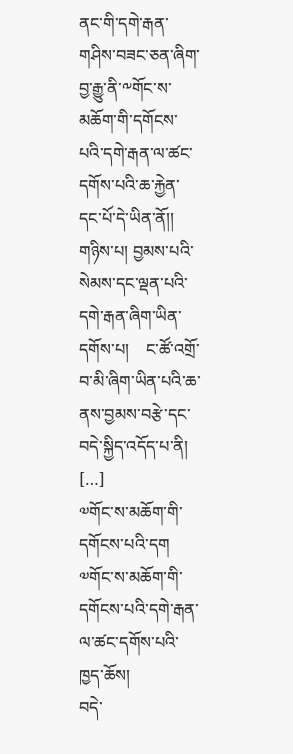ནང་གི་དགེ་རྒན་གཤིས་བཟང་ཅན་ཞིག་བྱ་རྒྱུ་ནི་༸གོང་ས་མཆོག་གི་དགོངས་པའི་དགེ་རྒན་ལ་ཚང་དགོས་པའི་ཆ་རྐྱེན་དང་པོ་དེ་ཡིན་ནོ།། གཉིས་པ། བྱམས་པའི་སེམས་དང་ལྡན་པའི་དགེ་རྒན་ཞིག་ཡིན་དགོས་པ།    ང་ཚོ་འགྲོ་བ་མི་ཞིག་ཡིན་པའི་ཆ་ནས་བྱམས་བརྩེ་དང་བདེ་སྐྱིད་འདོད་པ་ནི། […]
༧གོང་ས་མཆོག་གི་དགོངས་པའི་དག
༧གོང་ས་མཆོག་གི་དགོངས་པའི་དགེ་རྒན་ལ་ཚང་དགོས་པའི་ཁྱད་ཆོས།
བདེ་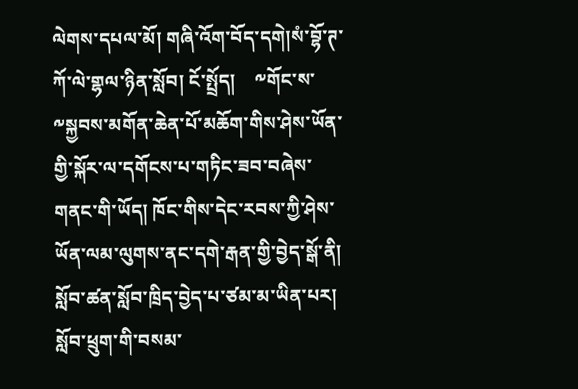ལེགས་དཔལ་མོ། གཞི་འོག་བོད་དགེ།སཾ་བྷོ་ཊ་ཀོ་ལེ་གྷལ་ཉིན་སློབ། ངོ་སྤྲོད།    ༸གོང་ས་༸སྐྱབས་མགོན་ཆེན་པོ་མཆོག་གིས་ཤེས་ཡོན་གྱི་སྐོར་ལ་དགོངས་པ་གཏིང་ཟབ་བཞེས་གནང་གི་ཡོད། ཁོང་གིས་དེང་རབས་ཀྱི་ཤེས་ཡོན་ལམ་ལུགས་ནང་དགེ་རྒན་གྱི་བྱེད་སྒོ་ནི། སློབ་ཚན་སློབ་ཁྲིད་བྱེད་པ་ཙམ་མ་ཡིན་པར། སློབ་ཕྲུག་གི་བསམ་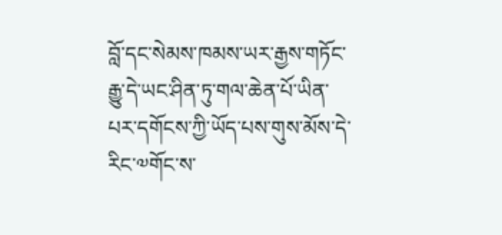བློ་དང་སེམས་ཁམས་ཡར་རྒྱས་གཏོང་རྒྱུ་དེ་ཡང་ཤིན་ཏུ་གལ་ཆེན་པོ་ཡིན་པར་དགོངས་ཀྱི་ཡོད་པས་གུས་མོས་དེ་རིང་༧གོང་ས་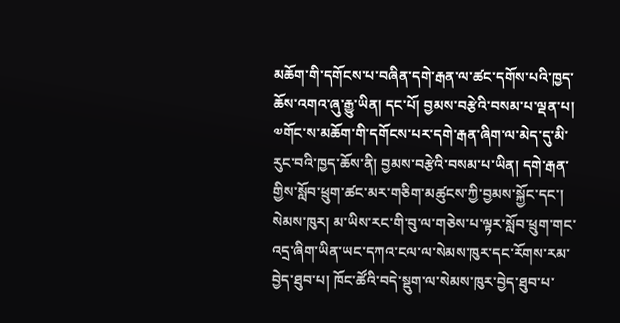མཆོག་གི་དགོངས་པ་བཞིན་དགེ་རྒན་ལ་ཚང་དགོས་པའི་ཁྱད་ཆོས་འགའ་ཞུ་རྒྱུ་ཡིན། དང་པོ། བྱམས་བརྩེའི་བསམ་པ་ལྡན་པ།    ༧གོང་ས་མཆོག་གི་དགོངས་པར་དགེ་རྒན་ཞིག་ལ་མེད་དུ་མི་རུང་བའི་ཁྱད་ཆོས་ནི། བྱམས་བརྩེའི་བསམ་པ་ཡིན། དགེ་རྒན་གྱིས་སློབ་ཕྲུག་ཚང་མར་གཅིག་མཚུངས་ཀྱི་བྱམས་སྐྱོང་དང་། སེམས་ཁུར། མ་ཡིས་རང་གི་བུ་ལ་གཅེས་པ་ལྟར་སློབ་ཕྲུག་གང་འདྲ་ཞིག་ཡིན་ཡང་དཀའ་ངལ་ལ་སེམས་ཁུར་དང་རོགས་རམ་བྱེད་ཐུབ་པ། ཁོང་ཚོའི་བདེ་སྡུག་ལ་སེམས་ཁུར་བྱེད་ཐུབ་པ་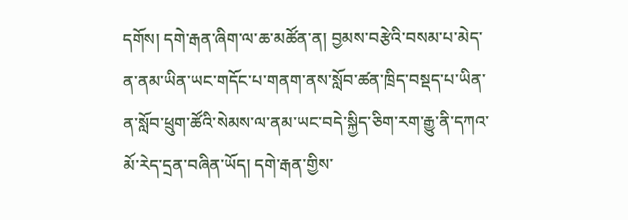དགོས། དགེ་རྒན་ཞིག་ལ་ཆ་མཚོན་ན། བྱམས་བརྩེའི་བསམ་པ་མེད་ན་ནམ་ཡིན་ཡང་གདོང་པ་གནག་ནས་སློབ་ཚན་ཁྲིད་བསྡད་པ་ཡིན་ན་སློབ་ཕྲུག་ཚོའི་སེམས་ལ་ནམ་ཡང་བདེ་སྐྱིད་ཅིག་རག་རྒྱུ་ནི་དཀའ་མོ་རེད་དྲན་བཞིན་ཡོད། དགེ་རྒན་གྱིས་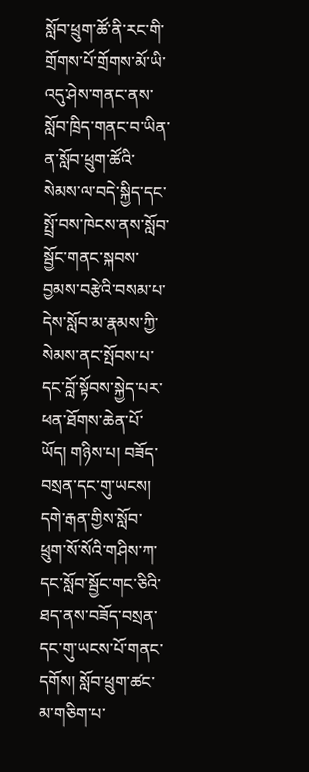སློབ་ཕྲུག་ཚོ་ནི་རང་གི་གྲོགས་པོ་གྲོགས་མོ་ཡི་འདུ་ཤེས་གནང་ནས་སློབ་ཁྲིད་གནང་བ་ཡིན་ན་སློབ་ཕྲུག་ཚོའི་སེམས་ལ་བདེ་སྐྱིད་དང་སྤྲོ་བས་ཁེངས་ནས་སློབ་སྦྱོང་གནང་སྐབས་བྱམས་བརྩེའི་བསམ་པ་དེས་སློབ་མ་རྣམས་ཀྱི་སེམས་ནང་སྤོབས་པ་དང་བློ་སྟོབས་སྐྱེད་པར་ཕན་ཐོགས་ཆེན་པོ་ཡོད། གཉིས་པ། བཟོད་བསྲན་དང་གུ་ཡངས།    དགེ་རྒན་གྱིས་སློབ་ཕྲུག་སོ་སོའི་གཤིས་ཀ་དང་སློབ་སྦྱོང་གང་ཅིའི་ཐད་ནས་བཟོད་བསྲན་དང་གུ་ཡངས་པོ་གནང་དགོས། སློབ་ཕྲུག་ཚང་མ་གཅིག་པ་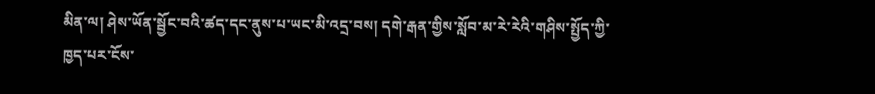མིན་ལ། ཤེས་ཡོན་སྦྱོང་བའི་ཚད་དང་ནུས་པ་ཡང་མི་འདྲ་བས། དགེ་རྒན་གྱིས་སློབ་མ་རེ་རེའི་གཤིས་སྤྱོད་ཀྱི་ཁྱད་པར་ངོས་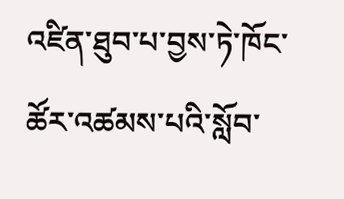འཛིན་ཐུབ་པ་བྱས་ཏེ་ཁོང་ཚོར་འཚམས་པའི་སློབ་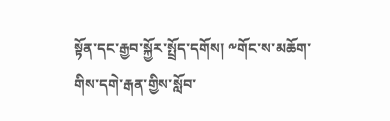སྟོན་དང་རྒྱབ་སྐྱོར་སྤྲོད་དགོས། ༸གོང་ས་མཆོག་གིས་དགེ་རྒན་གྱིས་སློབ་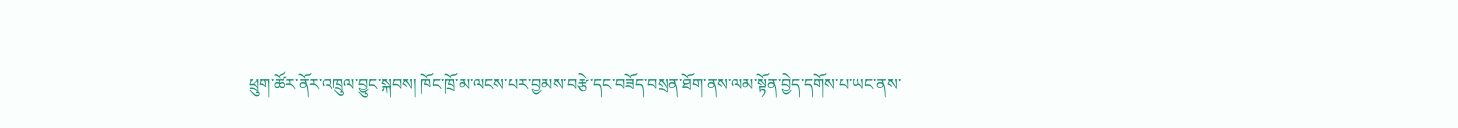ཕྲུག་ཚོར་ནོར་འཁྲུལ་བྱུང་སྐབས། ཁོང་ཁྲོ་མ་ལངས་པར་བྱམས་བརྩེ་དང་བཟོད་བསྲན་ཐོག་ནས་ལམ་སྟོན་བྱེད་དགོས་པ་ཡང་ནས་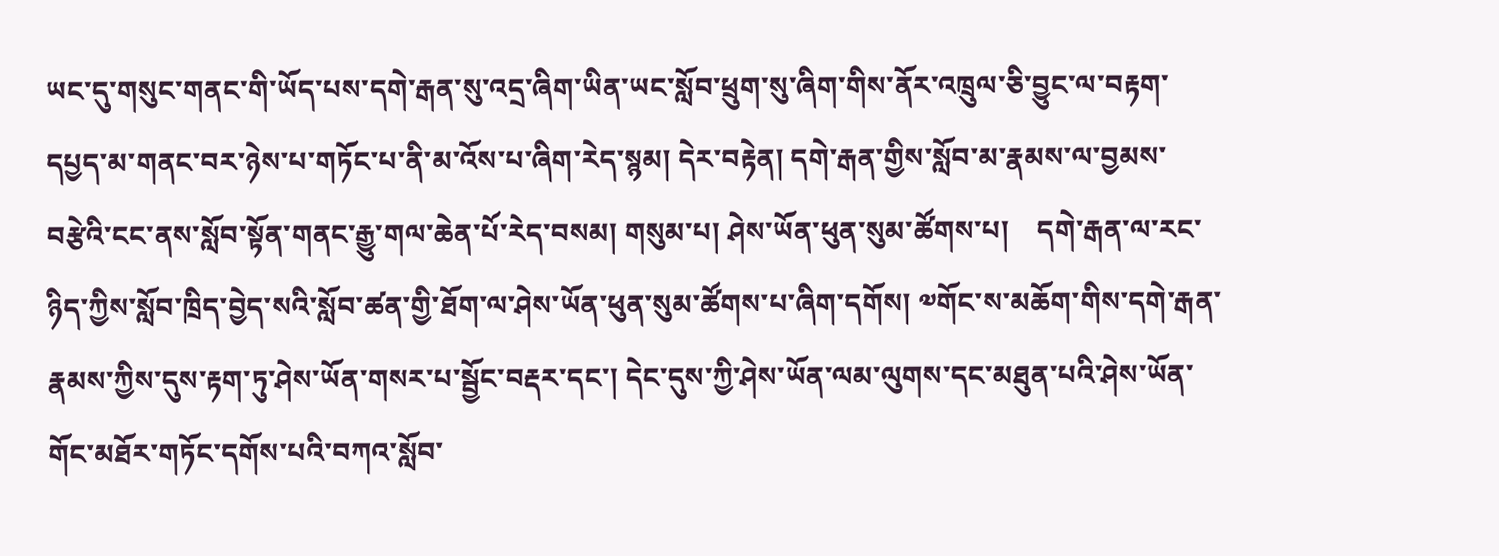ཡང་དུ་གསུང་གནང་གི་ཡོད་པས་དགེ་རྒན་སུ་འདྲ་ཞིག་ཡིན་ཡང་སློབ་ཕྲུག་སུ་ཞིག་གིས་ནོར་འཁྲུལ་ཅི་བྱུང་ལ་བརྟག་དཔྱད་མ་གནང་བར་ཉེས་པ་གཏོང་པ་ནི་མ་འོས་པ་ཞིག་རེད་སྙམ། དེར་བརྟེན། དགེ་རྒན་གྱིས་སློབ་མ་རྣམས་ལ་བྱམས་བརྩེའི་ངང་ནས་སློབ་སྟོན་གནང་རྒྱུ་གལ་ཆེན་པོ་རེད་བསམ། གསུམ་པ། ཤེས་ཡོན་ཕུན་སུམ་ཚོགས་པ།    དགེ་རྒན་ལ་རང་ཉིད་ཀྱིས་སློབ་ཁྲིད་བྱེད་སའི་སློབ་ཚན་གྱི་ཐོག་ལ་ཤེས་ཡོན་ཕུན་སུམ་ཚོགས་པ་ཞིག་དགོས། ༧གོང་ས་མཆོག་གིས་དགེ་རྒན་རྣམས་ཀྱིས་དུས་རྟག་ཏུ་ཤེས་ཡོན་གསར་པ་སྦྱོང་བརྡར་དང་། དེང་དུས་ཀྱི་ཤེས་ཡོན་ལམ་ལུགས་དང་མཐུན་པའི་ཤེས་ཡོན་གོང་མཐོར་གཏོང་དགོས་པའི་བཀའ་སློབ་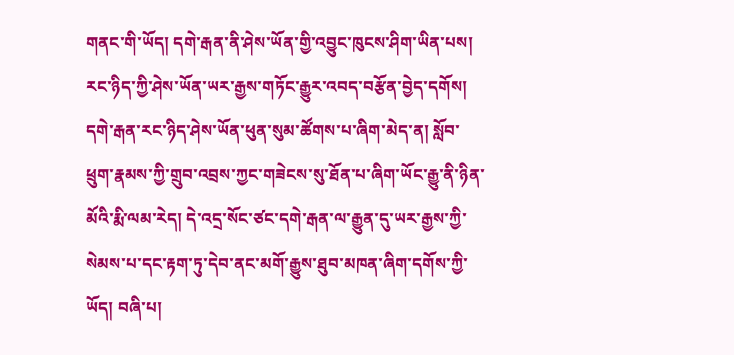གནང་གི་ཡོད། དགེ་རྒན་ནི་ཤེས་ཡོན་གྱི་འབྱུང་ཁུངས་ཤིག་ཡིན་པས། རང་ཉིད་ཀྱི་ཤེས་ཡོན་ཡར་རྒྱས་གཏོང་རྒྱུར་འབད་བརྩོན་བྱེད་དགོས། དགེ་རྒན་རང་ཉིད་ཤེས་ཡོན་ཕུན་སུམ་ཚོགས་པ་ཞིག་མེད་ན། སློབ་ཕྲུག་རྣམས་ཀྱི་གྲུབ་འབྲས་ཀྱང་གཟེངས་སུ་ཐོན་པ་ཞིག་ཡོང་རྒྱུ་ནི་ཉིན་མོའི་རྨི་ལམ་རེད། དེ་འདྲ་སོང་ཙང་དགེ་རྒན་ལ་རྒྱུན་དུ་ཡར་རྒྱས་ཀྱི་སེམས་པ་དང་རྟག་ཏུ་དེབ་ནང་མགོ་རྒྱུས་ཐུབ་མཁན་ཞིག་དགོས་ཀྱི་ཡོད། བཞི་པ།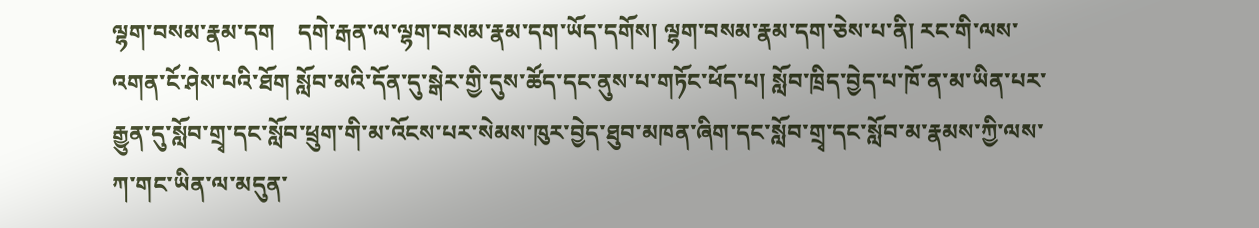ལྷག་བསམ་རྣམ་དག    དགེ་རྒན་ལ་ལྷག་བསམ་རྣམ་དག་ཡོད་དགོས། ལྷག་བསམ་རྣམ་དག་ཅེས་པ་ནི། རང་གི་ལས་འགན་ངོ་ཤེས་པའི་ཐོག སློབ་མའི་དོན་དུ་སྒེར་གྱི་དུས་ཚོད་དང་ནུས་པ་གཏོང་ཕོད་པ། སློབ་ཁྲིད་བྱེད་པ་ཁོ་ན་མ་ཡིན་པར་རྒྱུན་དུ་སློབ་གྲྭ་དང་སློབ་ཕྲུག་གི་མ་འོངས་པར་སེམས་ཁུར་བྱེད་ཐུབ་མཁན་ཞིག་དང་སློབ་གྲྭ་དང་སློབ་མ་རྣམས་ཀྱི་ལས་ཀ་གང་ཡིན་ལ་མདུན་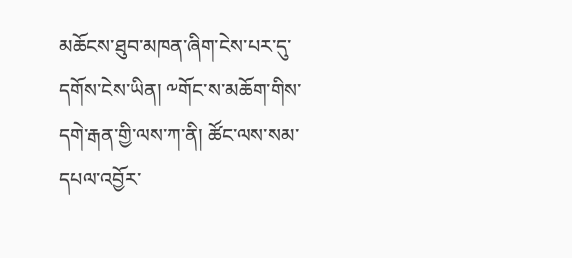མཆོངས་ཐུབ་མཁན་ཞིག་ངེས་པར་དུ་དགོས་ངེས་ཡིན། ༸གོང་ས་མཆོག་གིས་དགེ་རྒན་གྱི་ལས་ཀ་ནི། ཚོང་ལས་སམ་དཔལ་འབྱོར་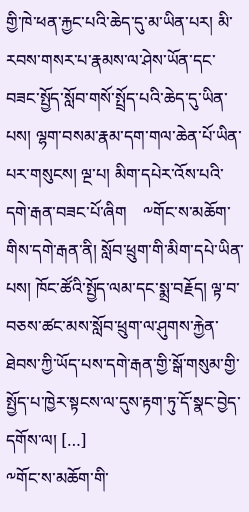གྱི་ཁེ་ཕན་རྐྱང་པའི་ཆེད་དུ་མ་ཡིན་པར། མི་རབས་གསར་པ་རྣམས་ལ་ཤེས་ཡོན་དང་བཟང་སྤྱོད་སློབ་གསོ་སྤྲོད་པའི་ཆེད་དུ་ཡིན་པས། ལྷག་བསམ་རྣམ་དག་གལ་ཆེན་པོ་ཡིན་པར་གསུངས། ལྔ་པ། མིག་དཔེར་འོས་པའི་དགེ་རྒན་བཟང་པོ་ཞིག    ༸གོང་ས་མཆོག་གིས་དགེ་རྒན་ནི། སློབ་ཕྲུག་གི་མིག་དཔེ་ཡིན་པས། ཁོང་ཚོའི་སྤྱོད་ལམ་དང་སྨྲ་བརྗོད། ལྟ་བ་བཅས་ཚང་མས་སློབ་ཕྲུག་ལ་ཤུགས་རྐྱེན་ཐེབས་ཀྱི་ཡོད་པས་དགེ་རྒན་གྱི་སྒོ་གསུམ་གྱི་སྤྱོད་པ་ཁྱེར་སྟངས་ལ་དུས་རྟག་ཏུ་དོ་སྣང་བྱེད་དགོས་ལ། […]
༸གོང་ས་མཆོག་གི་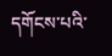དགོངས་པའི་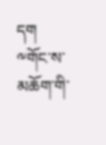དག
༸གོང་ས་མཆོག་གི་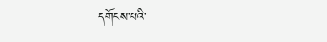དགོངས་པའི་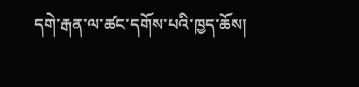དགེ་རྒན་ལ་ཚང་དགོས་པའི་ཁྱད་ཆོས།